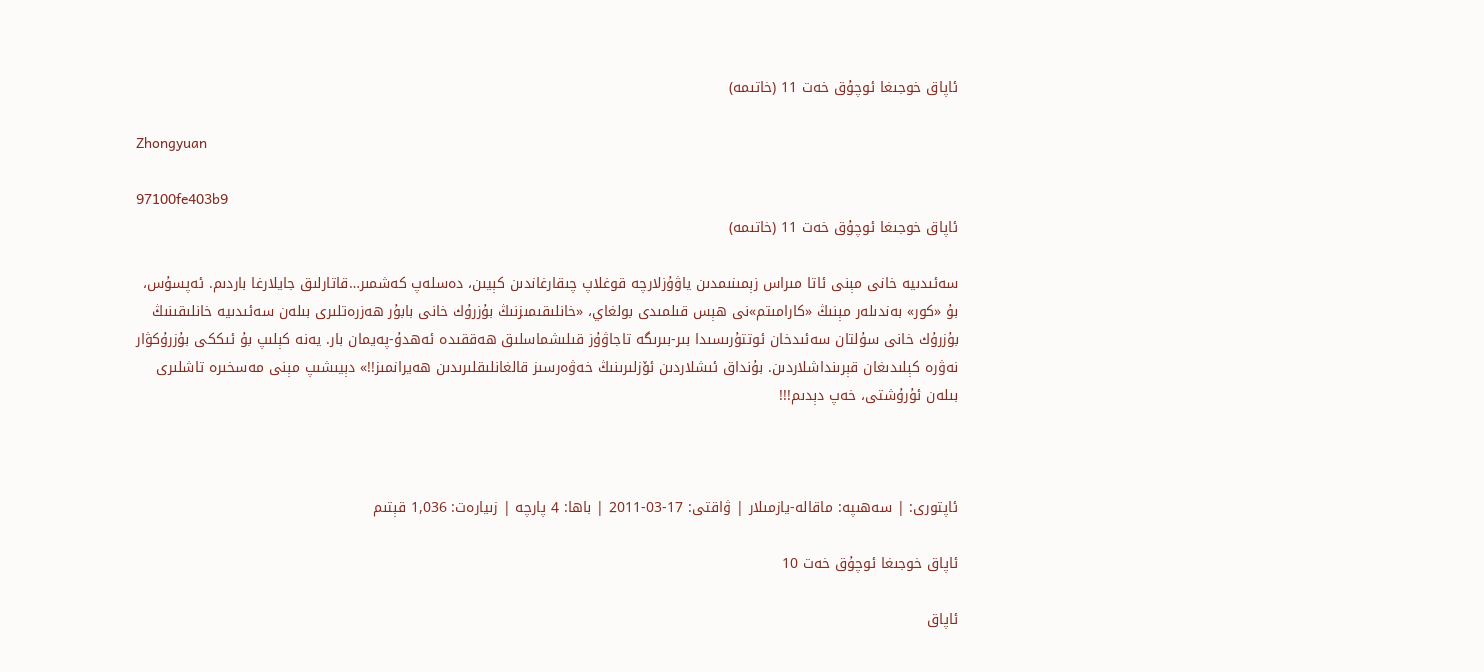ئاپاق خوجىغا ئوچۇق خەت 11 (خاتىمە)

Zhongyuan

97100fe403b9
ئاپاق خوجىغا ئوچۇق خەت 11 (خاتىمە)

سەئىدىيە خانى مېنى ئاتا مىراس زېمىنىمدىن ياۋۇزلارچە قوغلاپ چىقارغاندىن كېيىن، دەسلەپ كەشمىر…قاتارلىق جايلارغا باردىم. ئەپسۇس، بۇ «كور» بەندىلەر مېنىڭ «كارامىتم»نى ھېس قىلمىدى بولغاي، «خانلىقىمىزنىڭ بۇزرۇك خانى بابۇر ھەزرەتلىرى بىلەن سەئىدىيە خانلىقىنىڭ بۇزرۇك خانى سۇلتان سەئىدخان ئوتتۇرىسىدا بىر-بىرىگە تاجاۋۇز قىلىشماسلىق ھەققىدە ئەھدۇ-پەيمان بار. يەنە كېلىپ بۇ ئىككى بۇزرۇكۋار نەۋرە كېلىدىغان قېرىنداشلاردىن. بۇنداق ئىشلاردىن ئۆزلىرىنىڭ خەۋەرسىز قالغانلىقلىرىدىن ھەيرانمىز!!» دېيىشىپ مېنى مەسخىرە تاشلىرى بىلەن ئۇرۇشتى، خەپ دېدىم!!!



ئاپتورى: | سەھىپە: ماقالە-يازمىلار | ۋاقتى: 17-03-2011 | باھا: 4 پارچە | زىيارەت: 1,036 قېتىم

ئاپاق خوجىغا ئوچۇق خەت 10

ئاپاق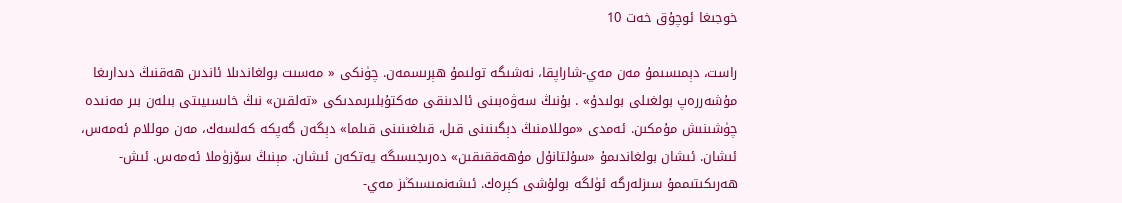خوجىغا ئوچۇق خەت 10

راست، دېمىسىمۇ مەن مەي-شاراپقا، نەشىگە تولىمۇ ھېرىسمەن. چۈنكى « مەسىت بولغاندىلا ئاندىن ھەقنىڭ دىدارىغا مۇشەررەپ بولغىلى بولىدۇ» . بۇنىڭ سەۋەبىنى ئالدىنقى مەكتۇبلىرىمدىكى «تەلقىن» نىڭ خاىسىيىتى بىلەن بىر مەنىدە چۈشىنىش مۇمكىن. ئەمدى «موللامنىڭ دېگىنىنى قىل، قىلغىنىنى قىلما» دېگەن گەپكە كەلسەك، مەن موللام ئەمەس، ئىشان. ئىشان بولغاندىمۇ «سۇلتانۇل مۇھەققىقىن» دەرىجىسىگە يەتكەن ئىشان. مېنىڭ سۆزۈملا ئەمەس. ئىش-ھەرىكىتىممۇ سىزلەرگە ئۈلگە بولۇشى كېرەك. ئىشەنمىسىڭىز مەي-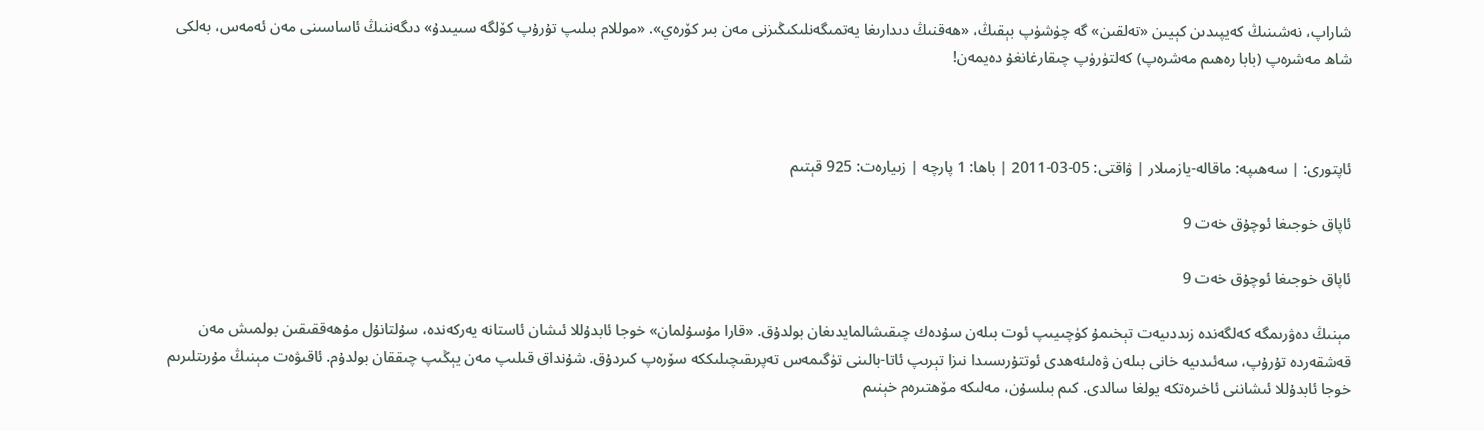شاراپ، نەشىنىڭ كەيپىدىن كېيىن «تەلقىن» گە چۈشۈپ بېقىڭ، «ھەقنىڭ دىدارىغا يەتمىگەنلىكىڭىزنى مەن بىر كۆرەي». «موللام بىلىپ تۇرۇپ كۆلگە سىيىدۇ» دىگەننىڭ ئاساسىنى مەن ئەمەس، بەلكى شاھ مەشرەپ (بابا رەھىم مەشرەپ) كەلتۈرۈپ چىقارغانغۇ دەيمەن!



ئاپتورى: | سەھىپە: ماقالە-يازمىلار | ۋاقتى: 05-03-2011 | باھا: 1 پارچە | زىيارەت: 925 قېتىم

ئاپاق خوجىغا ئوچۇق خەت 9

ئاپاق خوجىغا ئوچۇق خەت 9

مېنىڭ دەۋرىمگە كەلگەندە زىددىيەت تېخىمۇ كۈچىيىپ ئوت بىلەن سۇدەك چىقىشالمايدىغان بولدۇق. «قارا مۇسۇلمان» خوجا ئابدۇللا ئىشان ئاستانە يەركەندە، سۇلتانۇل مۇھەققىقىن بولمىش مەن قەشقەردە تۇرۇپ، سەئىدىيە خانى بىلەن ۋەلىئەھدى ئوتتۇرىسىدا نىزا تېرىپ ئاتا-بالىنى تۈگىمەس تەپرىقىچىلىككە سۆرەپ كىردۇق. شۇنداق قىلىپ مەن يېڭىپ چىققان بولدۇم. ئاقىۋەت مېنىڭ مۇرىتلىرىم خوجا ئابدۇللا ئىشاننى ئاخىرەتكە يولغا سالدى. كىم بىلسۇن، مەلىكە مۆھتىرەم خېنىم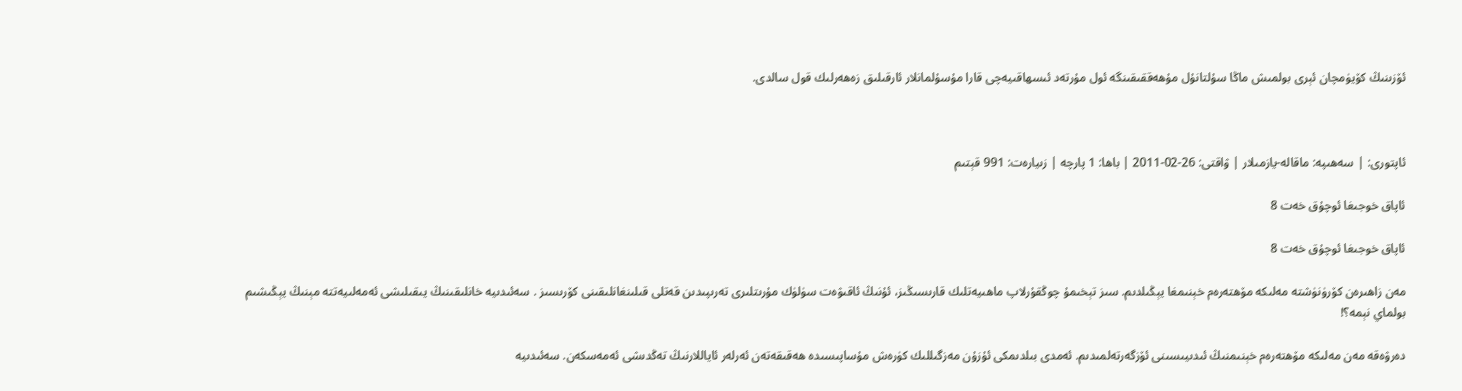ئۆزىنىڭ كۆيۈمچان ئېرى بولمىش ماڭا سۇلتانۇل مۇھەققىقىنگە ئول مۇرتەد ئىسھاقىيەچى قارا مۇسۇلمانلار ئارقىلىق زەھەرلىك قول سالدى.



ئاپتورى: | سەھىپە: ماقالە-يازمىلار | ۋاقتى: 26-02-2011 | باھا: 1 پارچە | زىيارەت: 991 قېتىم

ئاپاق خوجىغا ئوچۇق خەت 8

ئاپاق خوجىغا ئوچۇق خەت 8

مەن زاھىرەن كۆرۈنۈشتە مەلىكە مۆھتەرەم خېنىمغا يېڭىلدىم. سىز تېخىمۇ چوڭقۇرلاپ ماھىيەتلىك قارىسىڭىز، ئۇنىڭ ئاقىۋەت سۈلۈك مۇرىتلىرى تەرىپىدىن قەتلى قىلىنغانلىقىنى كۆرىسىز . سەئىدىيە خانلىقىنىڭ يىقىلىشى ئەمەلىيەتتە مېنىڭ يېڭىشىم بولماي نېمە؟!

دەرۋەقە مەن مەلىكە مۆھتەرەم خېنىمنىڭ ئىدىيىسىنى ئۆزگەرتەلمىدىم. ئەمدى بىلدىمكى ئۇزۇن مەزگىللىك كۈرەش مۇساپىسىدە ھەقىقەتەن ئەرلەر ئاياللارنىڭ تەڭدىشى ئەمەسكەن. سەئىدىيە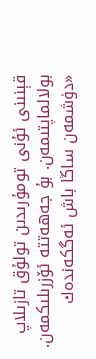قېنىنى ئۇنى تومۇرىدىن تولۇق تازىلاپ بولالماپتىمەن. بۇ جەھەتتە ئۆزرىلىكمەن. «دۈشمەن ساڭا باش ئەگكەندەك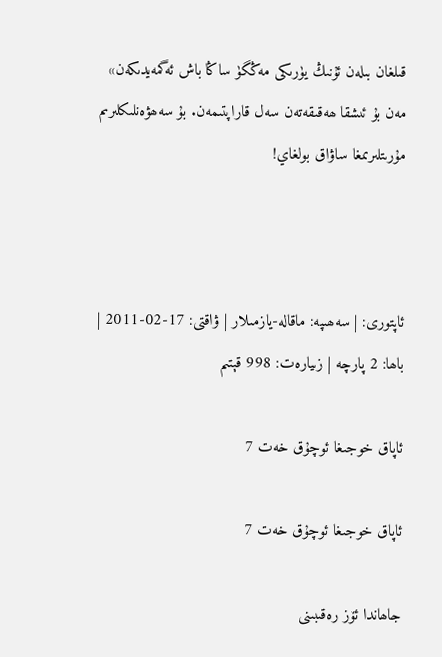قىلغان بىلەن ئۇنىڭ يۈرىكى مەڭگۈ ساڭا باش ئەگمەيدىكەن» مەن بۇ ئىشقا ھەقىقەتەن سەل قاراپتىمەن. بۇ سەھۋەنلىكلىرىم مۇرىتلىرىمغا ساۋاق بولغاي!



ئاپتورى: | سەھىپە: ماقالە-يازمىلار | ۋاقتى: 17-02-2011 | باھا: 2 پارچە | زىيارەت: 998 قېتىم

ئاپاق خوجىغا ئوچۇق خەت 7

ئاپاق خوجىغا ئوچۇق خەت 7

جاھاندا ئۆز رەقىبىنى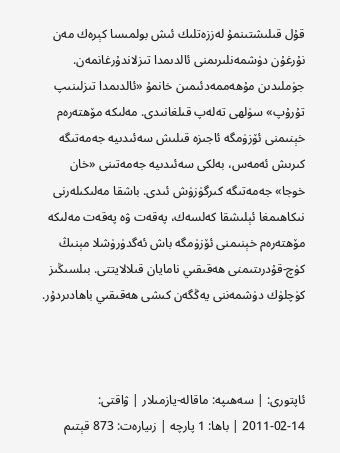قۇل قىلىشتىنمۇ لەززەتلىك ئىش بولمىسا كېرەك مەن نۇرغۇن دۈشمەنلىرىمنى ئالدىمدا تىزلاندۇرغانمەن. جۈملىدىن مۇھەممەدئىمىن خانمۇ «ئالدىمدا تىزلىنىپ تۇرۇپ» سۈلھى تەلەپ قىلغانىدى. مەلىكە مۆھتەرەم خېنىمنى ئۆزۈمگە ئاجىزە قىلىش سەئىدىيە جەمەتىگە كىرىش ئەمەس، بەلكى سەئىدىيە جەمەتىنى «خان خوجا» جەمەتىگە كىرگۈزۈش ئىدى. باشقا مەلىكىلەرنى نىكاھىمغا ئېلىشقا كەلسەك، پەقەت ۋە پەقەت مەلىكە مۆھتەرەم خېنىمنى ئۆزۈمگە باش ئەگدۈرۈشلا مېنىڭ كۈچ-قۇدرىتىمنى ھەقىقىي نامايان قىلالايتتى. بىلسىڭىز كۈچلۈك دۈشمەننى يەڭگەن كىشى ھەقىقىي باھادىردۇر.



ئاپتورى: | سەھىپە: ماقالە-يازمىلار | ۋاقتى: 14-02-2011 | باھا: 1 پارچە | زىيارەت: 873 قېتىم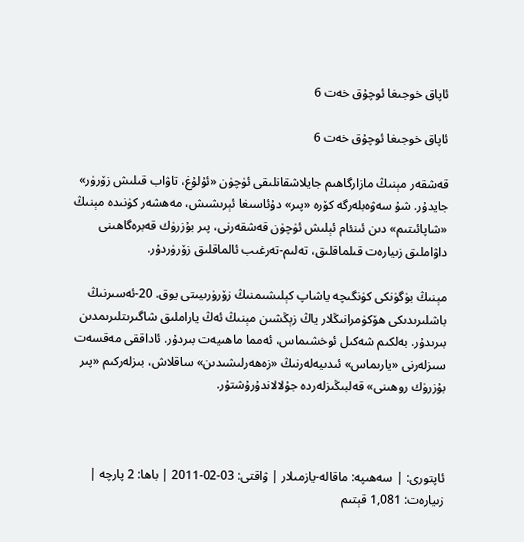ئاپاق خوجىغا ئوچۇق خەت 6

ئاپاق خوجىغا ئوچۇق خەت 6

قەشقەر مېنىڭ مازارگاھىم جايلاشقانلىقى ئۈچۈن «ئۇلۇغ، تاۋاب قىلىش زۆرۈر» جايدۇر. شۇ سەۋەبلەرگە كۆرە «پىر» دۇئاسىغا ئېرىشىش، مەھشەر كۈنىدە مېنىڭ «شاپائىتىم» دىن ئىنئام ئېلىش ئۈچۈن قەشقەرنى، پىر بۇزرۈك قەبرەگاھىنى داۋاملىق زىيارەت قىلماقلىق، تەلىم-تەرغىب ئالماقلىق زۆرۈردۇر.

مېنىڭ بۈگۈنكى كۈنگىچە ياشاپ كېلىشىمنىڭ زۆرۈرىيىتى يوق. 20-ئەسىرنىڭ باشلىرىدىكى ھۆكۈمرانىڭلار ياڭ زېڭشىن مېنىڭ ئەڭ ياراملىق شاگىرىتلىرىمدىن بىرىدۇر. بەلكىم شەكىل ئوخشىماس، ئەمما ماھىيەت بىردۇر. ئاداققى مەقسەت سىزلەرنى «يارىماس» ئىدىيەلەرنىڭ «زەھەرلىشىدىن» ساقلاش، بىزلەركىم «پىر بۇزرۈك روھىنى» قەلبىڭىزلەردە جۇلالاندۇرۇشتۇر.



ئاپتورى: | سەھىپە: ماقالە-يازمىلار | ۋاقتى: 03-02-2011 | باھا: 2 پارچە | زىيارەت: 1,081 قېتىم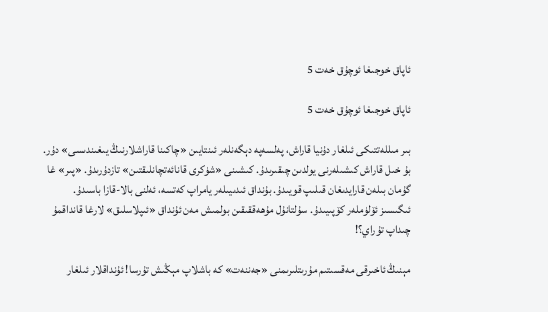ئاپاق خوجىغا ئوچۇق خەت 5

ئاپاق خوجىغا ئوچۇق خەت 5

بىر مىللەتتىكى ئىلغار دۇنيا قاراش، پەلسەپە دېگەنلەر ئىنتايىن «چاكىنا قاراشلارنىڭ يىغىندىسى» دۇر. بۇ خىل قاراش كىشىلەرنى يولدىن چىقىرىدۇ. كىشىنى «شۈكرى قانائەتچانلىقتىن» تازدۇرىدۇ. «پىر» غا گۇمان بىلەن قارايدىغان قىلىپ قويىدۇ. بۇنداق ئىدىيىلەر يامراپ كەتسە، ئەلنى بالا-قازا باسىدۇ. ئىگىسىز ئۆلۈملەر كۆپىيىدۇ. سۇلتانۇل مۇھەققىقىن بولمىش مەن ئۇنداق «ئىپلاسلىق» لارغا قانداقمۇ چىداپ تۇراي؟!

مېنىڭ ئاخىرقى مەقسىتىم مۇرىتلىرىمنى «جەننەت» كە باشلاپ مېڭىش تۇرسا! ئۇنداقلار ئىلغار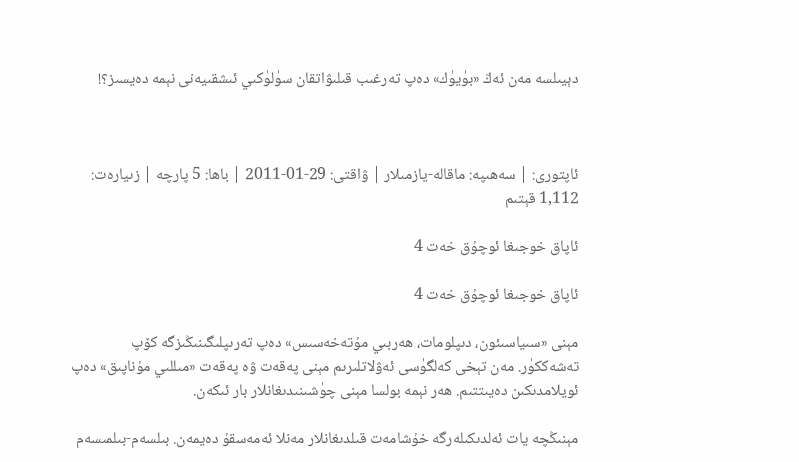دېيىلسە مەن ئەڭ «بۈيۈك» دەپ تەرغىب قىلىۋاتقان سۈلۈكىي ئىشقىيەنى نېمە دەيسىز؟!



ئاپتورى: | سەھىپە: ماقالە-يازمىلار | ۋاقتى: 29-01-2011 | باھا: 5 پارچە | زىيارەت: 1,112 قېتىم

ئاپاق خوجىغا ئوچۇق خەت 4

ئاپاق خوجىغا ئوچۇق خەت 4

مېنى «سىياسىئون، دىپلومات، ھەربىي مۇتەخەسىس» دەپ تەرىپلىگىنىڭىزگە كۆپ تەشەككۈر. مەن تېخى كەلگۈسى ئەۋلاتلىرىم مېنى پەقەت ۋە پەقەت «مىللىي مۇناپىق» دەپ ئويلامدىكىن دەيىتتىم. ھەر نېمە بولسا مېنى چۈشىنىدىغانلار بار ئىكەن.

مېنىڭچە يات ئەلدىكىلەرگە خۇشامەت قىلدىغانلار مەنلا ئەمەسقۇ دەيمەن. بىلسەم-بىلمىسەم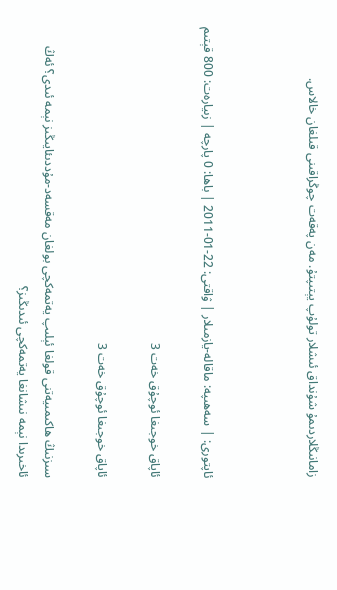زامانىڭلاردىمۇ شۇنداق ئىشلار تولۇپ يېتىپتۇ. مەن پەقەت چوڭراقىنى قىلغان خالاس.



ئاپتورى: | سەھىپە: ماقالە-يازمىلار | ۋاقتى: 22-01-2011 | باھا: 0 پارچە | زىيارەت: 800 قېتىم

ئاپاق خوجىغا ئوچۇق خەت 3

ئاپاق خوجىغا ئوچۇق خەت 3

سىزنىڭ ھاكىمىيەتنى قولغا ئېلىپ يەتمەكچى بولغان مەقسەد-مۇددىئايىڭىز نېمە ئىدى؟ ئەڭ ئاخىرىدا نېمە نىشانغا يەتمەكچى ئىدىڭىز؟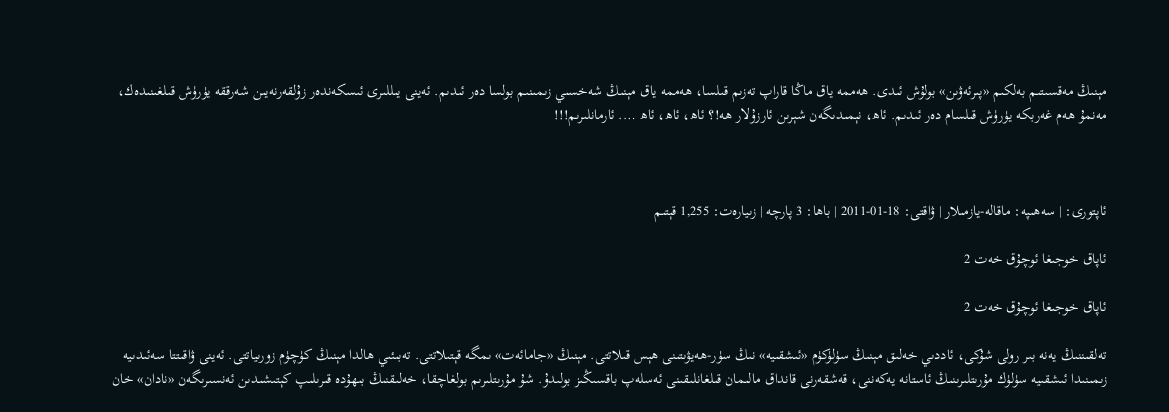مېنىڭ مەقسىتىم بەلكىم «پىرئەۋىن» بولۇش ئىدى. ھەممە ياق ماڭا قاراپ تەزىم قىلسا، ھەممە ياق مېنىڭ شەخسىي زىمىنىم بولسا دەر ئىدىم. ئەينى يىللىرى ئىسكەندەر زۇلقەرنەيىن شەرققە يۈرۈش قىلغىنىدەك، مەنمۇ ھەم غەربكە يۈرۈش قىلسام دەر ئىدىم. ئاھ، نېمىدىگەن شېرىن ئارزۇلار ھە!؟ ئاھ، ئاھ، ئاھ …. ئارمانلىرىم!!!



ئاپتورى: | سەھىپە: ماقالە-يازمىلار | ۋاقتى: 18-01-2011 | باھا: 3 پارچە | زىيارەت: 1,255 قېتىم

ئاپاق خوجىغا ئوچۇق خەت 2

ئاپاق خوجىغا ئوچۇق خەت 2

تەلقىننىڭ يەنە بىر رولى شۇكى، ئاددىي خەلىق مېنىڭ سۈلۈكۈم «ئىشقىيە» نىڭ سۈر-ھەيۋىتىنى ھېس قىلاتتى. مېنىڭ «جامائەت» ىمگە قېتىلاتتى. تەبىئىي ھالدا مېنىڭ كۈچۈم زورىياتتى. ئەينى ۋاقىتتا سەئىدىيە زىمىنىدا ئىشقىيە سۈلۈك مۇرىتلىرىنىڭ ئاستانە يەكەننى، قەشقەرنى قانداق مالىمان قىلغانلىقىنى ئەسلەپ باقسىڭىز بولىدۇ. شۇ مۇرىتلىرىم بولغاچقا، خەلىقنىڭ بىھۇدە قىرىلىپ كېتىشىدىن ئەنسىرىگەن «نادان» خان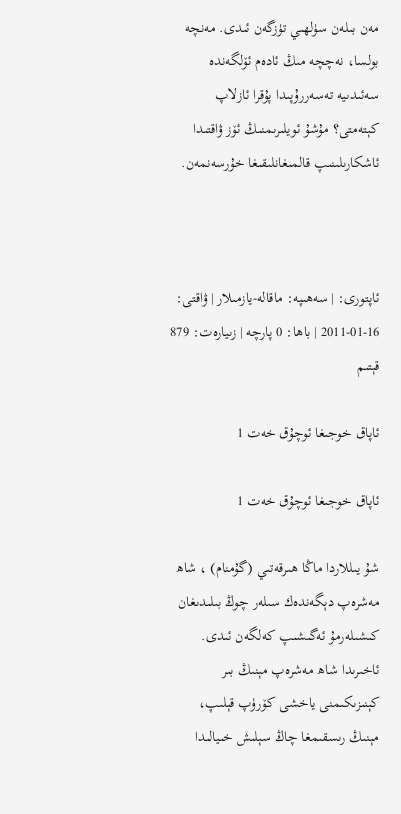مەن بىلەن سۈلھىي تۈزگەن ئىدى. مەنچە بولسا، نەچچە مىڭ ئادەم ئۆلگەندە سەئىدىيە تەسەررۇپىدا پۇقرا ئازلاپ كېتەمتى؟ مۇشۇ ئويلىرىمنىڭ ئۆز ۋاقتىدا ئاشكارىلىنىپ قالمىغانلىقىغا خۇرسەنمەن.



ئاپتورى: | سەھىپە: ماقالە-يازمىلار | ۋاقتى: 16-01-2011 | باھا: 0 پارچە | زىيارەت: 879 قېتىم

ئاپاق خوجىغا ئوچۇق خەت 1

ئاپاق خوجىغا ئوچۇق خەت 1

شۇ يىللاردا ماڭا ھىرقەتىي (گۇمنام) ، شاھ مەشرەپ دېگەندەك سىلەر چوڭ بىلىدىغان كىشىلەرمۇ ئەگىشىپ كەلگەن ئىدى. ئاخىرىدا شاھ مەشرەپ مېنىڭ بىر كېنىزىكىمنى ياخشى كۆرۈپ قېلىپ، مېنىڭ رىسقىمغا چاڭ سېلىش خىيالىدا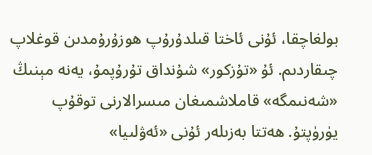بولغاچقا، ئۇنى ئاختا قىلدۇرۇپ ھوزۇرۇمدىن قوغلاپ چىقاردىم. ئۇ «تۇزكور» شۇنداق تۇرۇپمۇ، يەنە مېنىڭ «شەنىمگە» قاملاشمىغان مىسرالارنى توقۇپ يۈرۈپتۇ. ھەتتا بەزىلەر ئۇنى «ئەۋلىيا»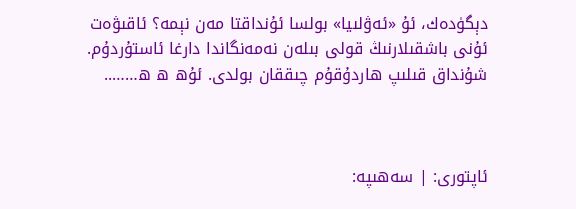دېگۈدەك، ئۇ «ئەۋلىيا» بولسا ئۇنداقتا مەن نېمە؟ ئاقىۋەت ئۇنى باشقىلارنىڭ قولى بىلەن نەمەنگاندا دارغا ئاستۇردۇم. شۇنداق قىلىپ ھاردۇقۇم چىققان بولدى. ئۇھ ھ ھ……..



ئاپتورى: | سەھىپە: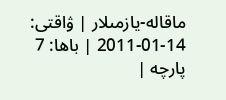ماقالە-يازمىلار | ۋاقتى: 14-01-2011 | باھا: 7 پارچە |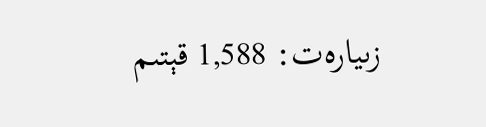زىيارەت: 1,588 قېتىم